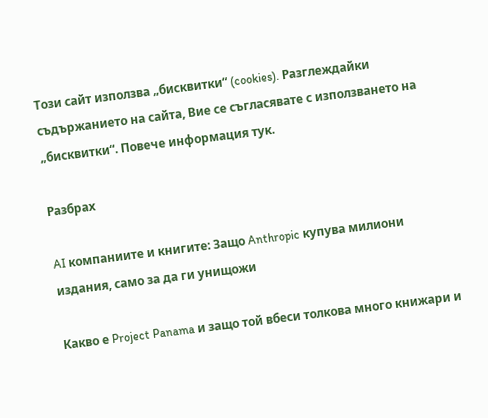Този сайт използва „бисквитки“ (cookies). Разглеждайки съдържанието на сайта, Вие се съгласявате с използването на „бисквитки“. Повече информация тук.

Разбрах

AI компаниите и книгите: Защо Anthropic купува милиони издания, само за да ги унищожи

Какво е Project Panama и защо той вбеси толкова много книжари и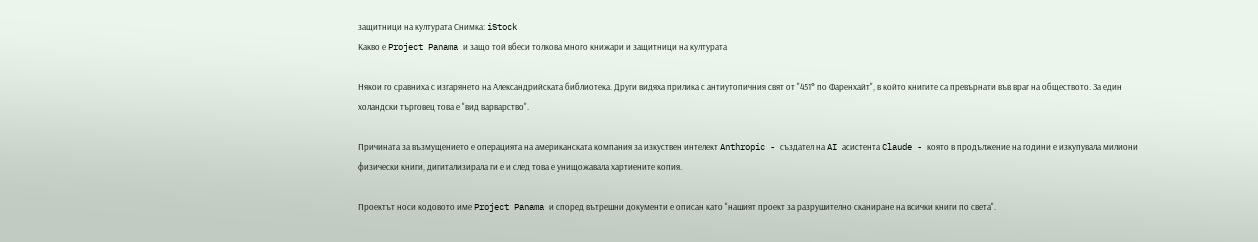защитници на културата Снимка: iStock
Какво е Project Panama и защо той вбеси толкова много книжари и защитници на културата

Някои го сравниха с изгарянето на Александрийската библиотека. Други видяха прилика с антиутопичния свят от "451° по Фаренхайт", в който книгите са превърнати във враг на обществото. За един холандски търговец това е "вид варварство".

Причината за възмущението е операцията на американската компания за изкуствен интелект Anthropic - създател на AI асистента Claude - която в продължение на години е изкупувала милиони физически книги, дигитализирала ги е и след това е унищожавала хартиените копия.

Проектът носи кодовото име Project Panama и според вътрешни документи е описан като "нашият проект за разрушително сканиране на всички книги по света".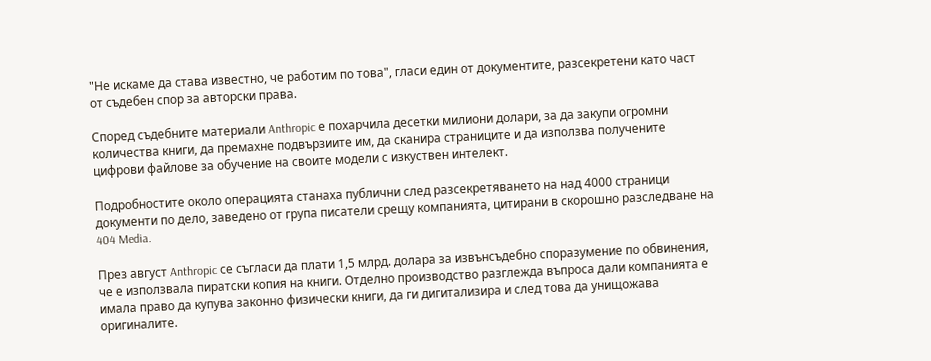"Не искаме да става известно, че работим по това", гласи един от документите, разсекретени като част от съдебен спор за авторски права.

Според съдебните материали Anthropic е похарчила десетки милиони долари, за да закупи огромни количества книги, да премахне подвързиите им, да сканира страниците и да използва получените цифрови файлове за обучение на своите модели с изкуствен интелект.

Подробностите около операцията станаха публични след разсекретяването на над 4000 страници документи по дело, заведено от група писатели срещу компанията, цитирани в скорошно разследване на 404 Media.

През август Anthropic се съгласи да плати 1,5 млрд. долара за извънсъдебно споразумение по обвинения, че е използвала пиратски копия на книги. Отделно производство разглежда въпроса дали компанията е имала право да купува законно физически книги, да ги дигитализира и след това да унищожава оригиналите.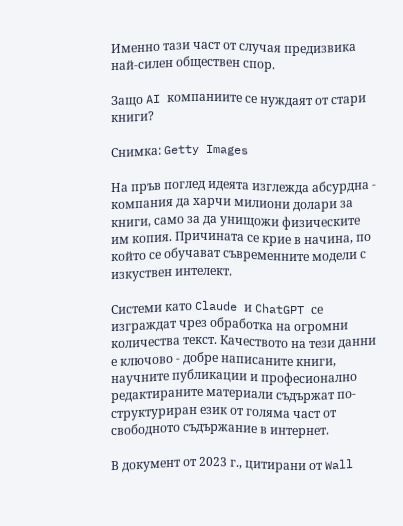Именно тази част от случая предизвика най-силен обществен спор.

Защо AI компаниите се нуждаят от стари книги?

Снимка: Getty Images

На пръв поглед идеята изглежда абсурдна - компания да харчи милиони долари за книги, само за да унищожи физическите им копия. Причината се крие в начина, по който се обучават съвременните модели с изкуствен интелект.

Системи като Claude и ChatGPT се изграждат чрез обработка на огромни количества текст. Качеството на тези данни е ключово - добре написаните книги, научните публикации и професионално редактираните материали съдържат по-структуриран език от голяма част от свободното съдържание в интернет.

В документ от 2023 г., цитирани от Wall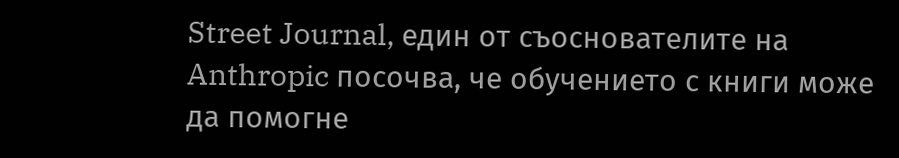Street Journal, един от съоснователите на Anthropic посочва, че обучението с книги може да помогне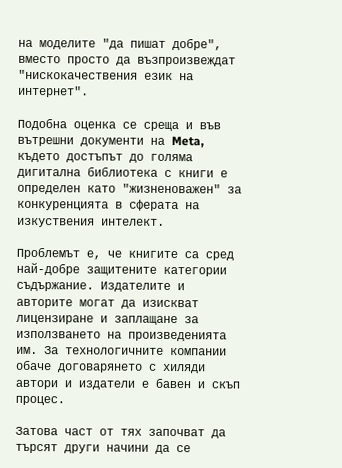на моделите "да пишат добре", вместо просто да възпроизвеждат "нискокачествения език на интернет".

Подобна оценка се среща и във вътрешни документи на Meta, където достъпът до голяма дигитална библиотека с книги е определен като "жизненоважен" за конкуренцията в сферата на изкуствения интелект.

Проблемът е, че книгите са сред най-добре защитените категории съдържание. Издателите и авторите могат да изискват лицензиране и заплащане за използването на произведенията им. За технологичните компании обаче договарянето с хиляди автори и издатели е бавен и скъп процес.

Затова част от тях започват да търсят други начини да се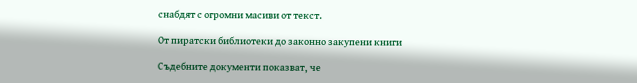снабдят с огромни масиви от текст.

От пиратски библиотеки до законно закупени книги

Съдебните документи показват, че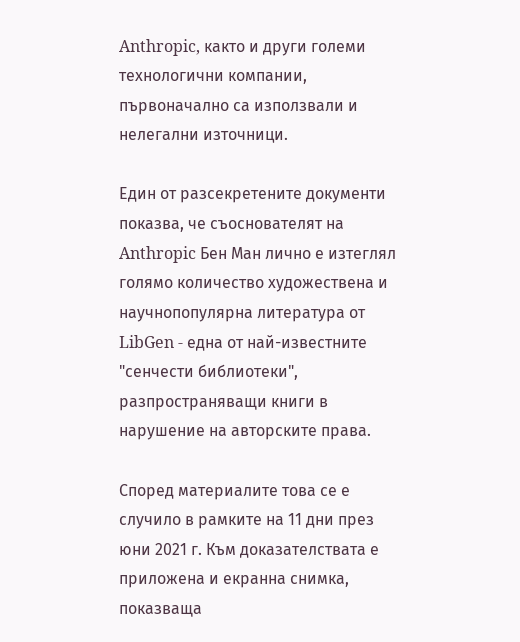Anthropic, както и други големи технологични компании, първоначално са използвали и нелегални източници.

Един от разсекретените документи показва, че съоснователят на Anthropic Бен Ман лично е изтеглял голямо количество художествена и научнопопулярна литература от LibGen - една от най-известните "сенчести библиотеки", разпространяващи книги в нарушение на авторските права.

Според материалите това се е случило в рамките на 11 дни през юни 2021 г. Към доказателствата е приложена и екранна снимка, показваща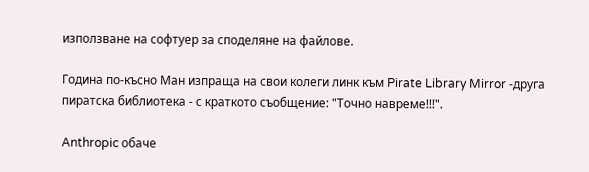използване на софтуер за споделяне на файлове.

Година по-късно Ман изпраща на свои колеги линк към Pirate Library Mirror -друга пиратска библиотека - с краткото съобщение: "Точно навреме!!!".

Anthropic обаче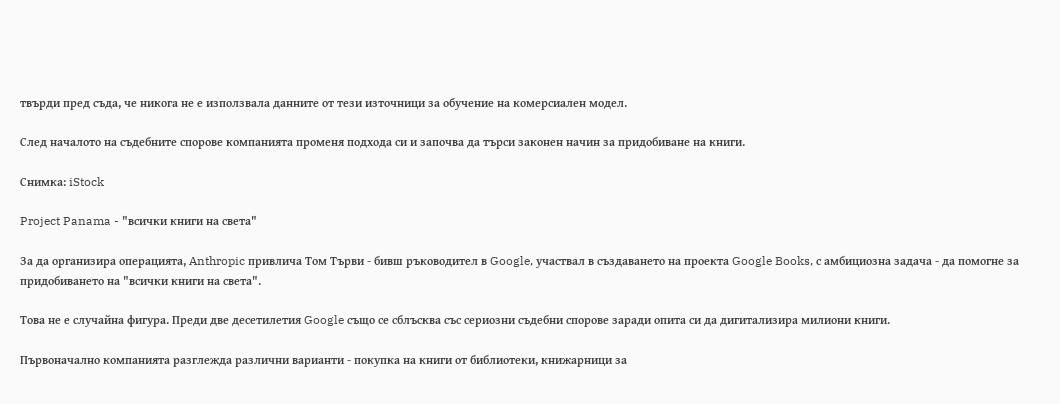твърди пред съда, че никога не е използвала данните от тези източници за обучение на комерсиален модел.

След началото на съдебните спорове компанията променя подхода си и започва да търси законен начин за придобиване на книги.

Снимка: iStock

Project Panama - "всички книги на света"

За да организира операцията, Anthropic привлича Том Търви - бивш ръководител в Google, участвал в създаването на проекта Google Books, с амбициозна задача - да помогне за придобиването на "всички книги на света".

Това не е случайна фигура. Преди две десетилетия Google също се сблъсква със сериозни съдебни спорове заради опита си да дигитализира милиони книги.

Първоначално компанията разглежда различни варианти - покупка на книги от библиотеки, книжарници за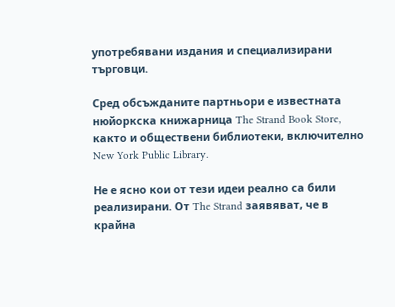употребявани издания и специализирани търговци.

Сред обсъжданите партньори е известната нюйоркска книжарница The Strand Book Store, както и обществени библиотеки, включително New York Public Library.

Не е ясно кои от тези идеи реално са били реализирани. От The Strand заявяват, че в крайна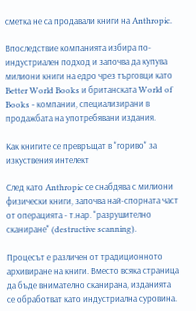сметка не са продавали книги на Anthropic.

Впоследствие компанията избира по-индустриален подход и започва да купува милиони книги на едро чрез търговци като Better World Books и британската World of Books - компании, специализирани в продажбата на употребявани издания.

Как книгите се превръщат в "гориво" за изкуствения интелект

След като Anthropic се снабдява с милиони физически книги, започва най-спорната част от операцията - т.нар. "разрушително сканиране" (destructive scanning).

Процесът е различен от традиционното архивиране на книги. Вместо всяка страница да бъде внимателно сканирана, изданията се обработват като индустриална суровина.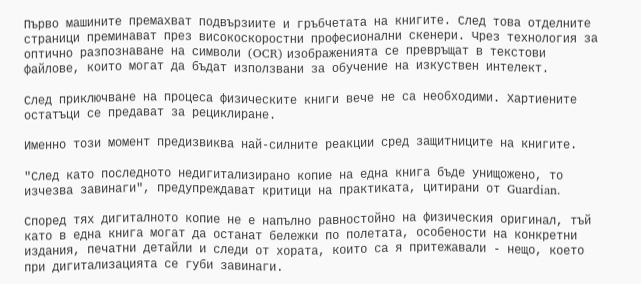Първо машините премахват подвързиите и гръбчетата на книгите. След това отделните страници преминават през високоскоростни професионални скенери. Чрез технология за оптично разпознаване на символи (OCR) изображенията се превръщат в текстови файлове, които могат да бъдат използвани за обучение на изкуствен интелект.

След приключване на процеса физическите книги вече не са необходими. Хартиените остатъци се предават за рециклиране.

Именно този момент предизвиква най-силните реакции сред защитниците на книгите.

"След като последното недигитализирано копие на една книга бъде унищожено, то изчезва завинаги", предупреждават критици на практиката, цитирани от Guardian.

Според тях дигиталното копие не е напълно равностойно на физическия оригинал, тъй като в една книга могат да останат бележки по полетата, особености на конкретни издания, печатни детайли и следи от хората, които са я притежавали - нещо, което при дигитализацията се губи завинаги.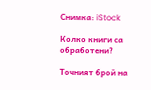Снимка: iStock

Колко книги са обработени?

Точният брой на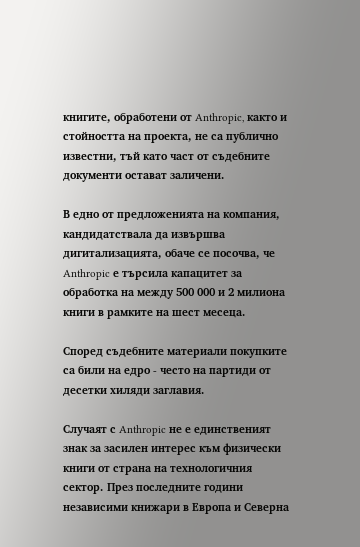книгите, обработени от Anthropic, както и стойността на проекта, не са публично известни, тъй като част от съдебните документи остават заличени.

В едно от предложенията на компания, кандидатствала да извършва дигитализацията, обаче се посочва, че Anthropic е търсила капацитет за обработка на между 500 000 и 2 милиона книги в рамките на шест месеца.

Според съдебните материали покупките са били на едро - често на партиди от десетки хиляди заглавия.

Случаят с Anthropic не е единственият знак за засилен интерес към физически книги от страна на технологичния сектор. През последните години независими книжари в Европа и Северна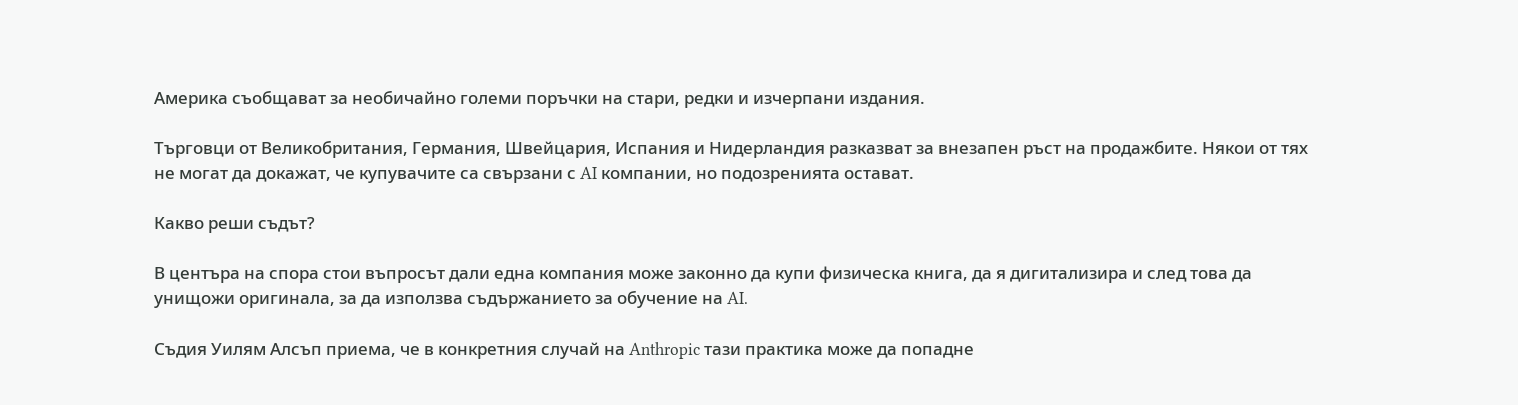Америка съобщават за необичайно големи поръчки на стари, редки и изчерпани издания.

Търговци от Великобритания, Германия, Швейцария, Испания и Нидерландия разказват за внезапен ръст на продажбите. Някои от тях не могат да докажат, че купувачите са свързани с AI компании, но подозренията остават.

Какво реши съдът?

В центъра на спора стои въпросът дали една компания може законно да купи физическа книга, да я дигитализира и след това да унищожи оригинала, за да използва съдържанието за обучение на AI.

Съдия Уилям Алсъп приема, че в конкретния случай на Anthropic тази практика може да попадне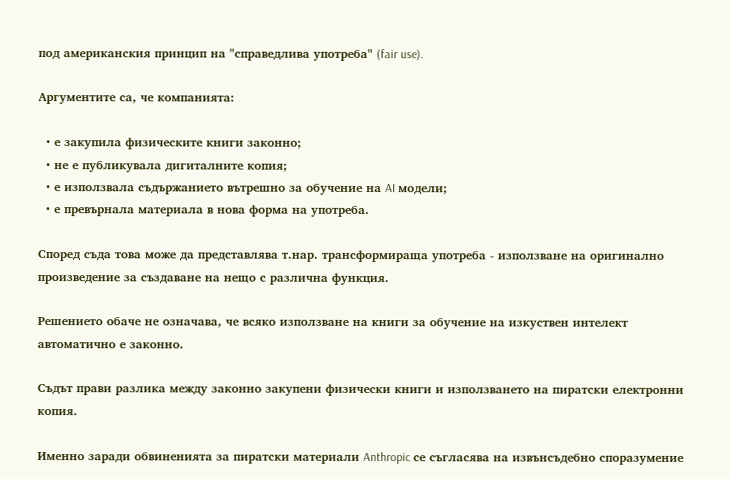под американския принцип на "справедлива употреба" (fair use).

Аргументите са, че компанията:

  • е закупила физическите книги законно;
  • не е публикувала дигиталните копия;
  • е използвала съдържанието вътрешно за обучение на AI модели;
  • е превърнала материала в нова форма на употреба.

Според съда това може да представлява т.нар. трансформираща употреба - използване на оригинално произведение за създаване на нещо с различна функция.

Решението обаче не означава, че всяко използване на книги за обучение на изкуствен интелект автоматично е законно.

Съдът прави разлика между законно закупени физически книги и използването на пиратски електронни копия.

Именно заради обвиненията за пиратски материали Anthropic се съгласява на извънсъдебно споразумение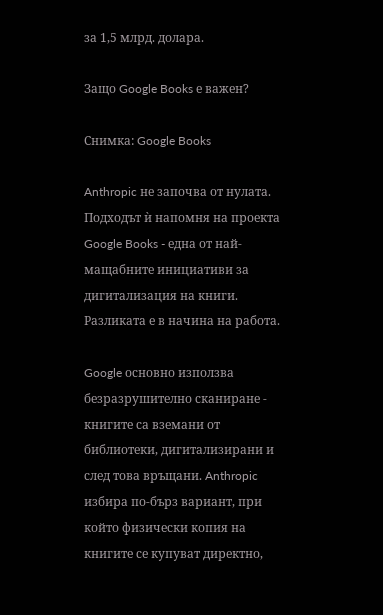за 1,5 млрд. долара.

Защо Google Books е важен?

Снимка: Google Books

Anthropic не започва от нулата. Подходът ѝ напомня на проекта Google Books - една от най-мащабните инициативи за дигитализация на книги. Разликата е в начина на работа.

Google основно използва безразрушително сканиране - книгите са вземани от библиотеки, дигитализирани и след това връщани. Anthropic избира по-бърз вариант, при който физически копия на книгите се купуват директно,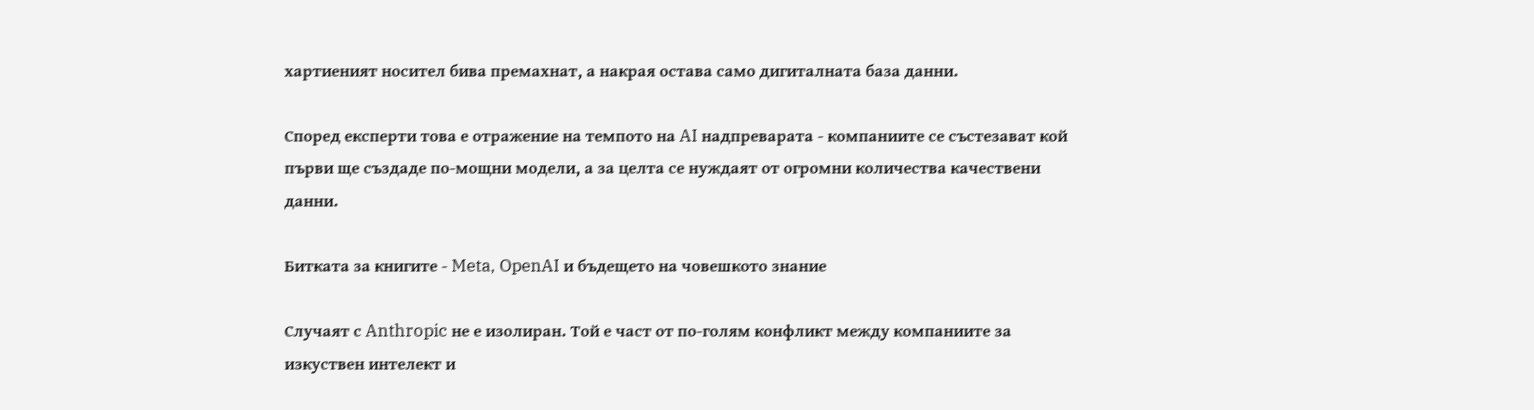хартиеният носител бива премахнат, а накрая остава само дигиталната база данни.

Според експерти това е отражение на темпото на AI надпреварата - компаниите се състезават кой първи ще създаде по-мощни модели, а за целта се нуждаят от огромни количества качествени данни.

Битката за книгите - Meta, OpenAI и бъдещето на човешкото знание

Случаят с Anthropic не е изолиран. Той е част от по-голям конфликт между компаниите за изкуствен интелект и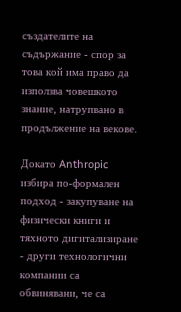създателите на съдържание - спор за това кой има право да използва човешкото знание, натрупвано в продължение на векове.

Докато Anthropic избира по-формален подход - закупуване на физически книги и тяхното дигитализиране - други технологични компании са обвинявани, че са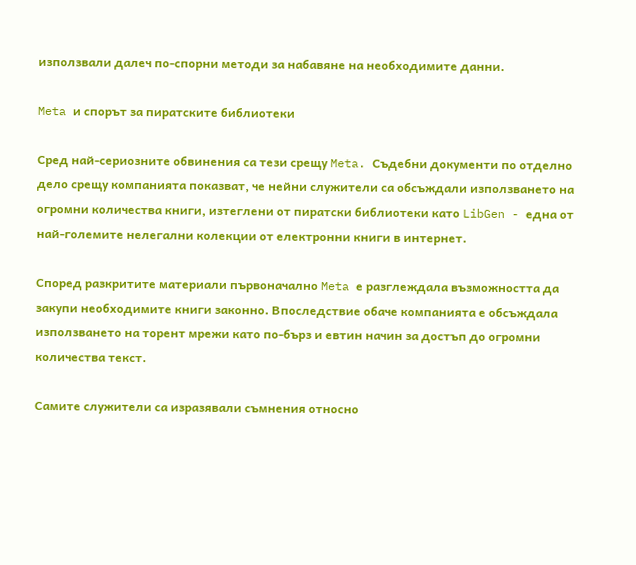използвали далеч по-спорни методи за набавяне на необходимите данни.

Meta и спорът за пиратските библиотеки

Сред най-сериозните обвинения са тези срещу Meta. Съдебни документи по отделно дело срещу компанията показват, че нейни служители са обсъждали използването на огромни количества книги, изтеглени от пиратски библиотеки като LibGen - една от най-големите нелегални колекции от електронни книги в интернет.

Според разкритите материали първоначално Meta е разглеждала възможността да закупи необходимите книги законно. Впоследствие обаче компанията е обсъждала използването на торент мрежи като по-бърз и евтин начин за достъп до огромни количества текст.

Самите служители са изразявали съмнения относно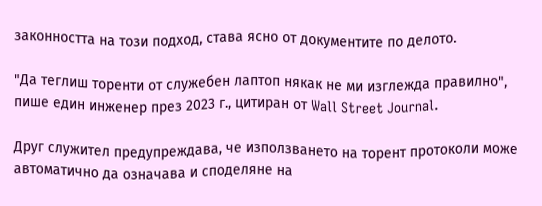законността на този подход, става ясно от документите по делото.

"Да теглиш торенти от служебен лаптоп някак не ми изглежда правилно", пише един инженер през 2023 г., цитиран от Wall Street Journal.

Друг служител предупреждава, че използването на торент протоколи може автоматично да означава и споделяне на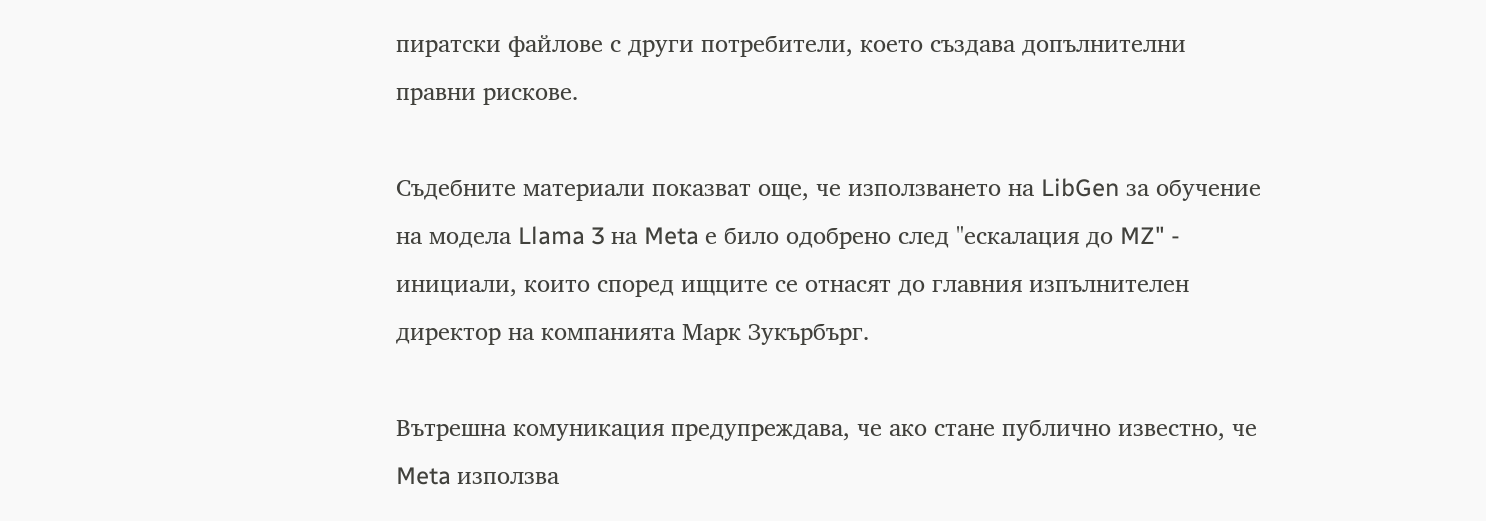пиратски файлове с други потребители, което създава допълнителни правни рискове.

Съдебните материали показват още, че използването на LibGen за обучение на модела Llama 3 на Meta е било одобрено след "ескалация до MZ" - инициали, които според ищците се отнасят до главния изпълнителен директор на компанията Марк Зукърбърг.

Вътрешна комуникация предупреждава, че ако стане публично известно, че Meta използва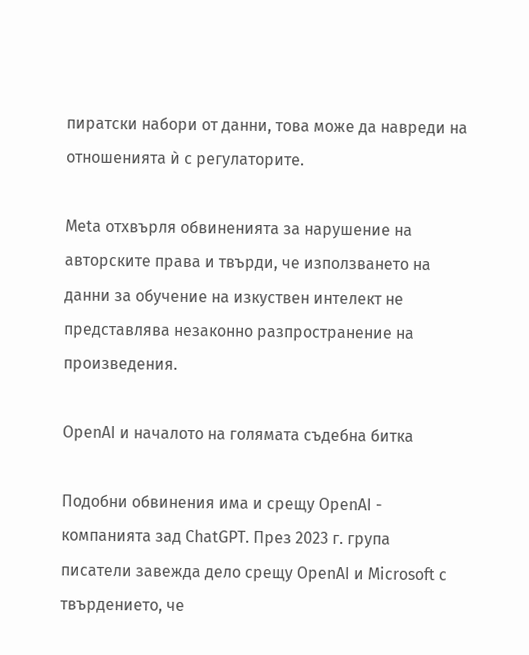пиратски набори от данни, това може да навреди на отношенията ѝ с регулаторите.

Meta отхвърля обвиненията за нарушение на авторските права и твърди, че използването на данни за обучение на изкуствен интелект не представлява незаконно разпространение на произведения.

OpenAI и началото на голямата съдебна битка

Подобни обвинения има и срещу OpenAI - компанията зад ChatGPT. През 2023 г. група писатели завежда дело срещу OpenAI и Microsoft с твърдението, че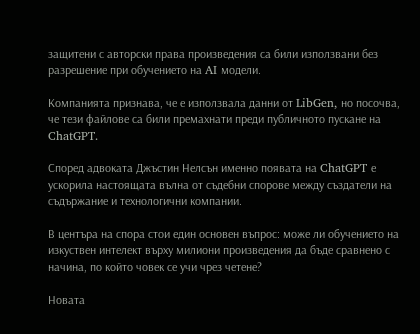защитени с авторски права произведения са били използвани без разрешение при обучението на AI модели.

Компанията признава, че е използвала данни от LibGen, но посочва, че тези файлове са били премахнати преди публичното пускане на ChatGPT.

Според адвоката Джъстин Нелсън именно появата на ChatGPT е ускорила настоящата вълна от съдебни спорове между създатели на съдържание и технологични компании.

В центъра на спора стои един основен въпрос: може ли обучението на изкуствен интелект върху милиони произведения да бъде сравнено с начина, по който човек се учи чрез четене?

Новата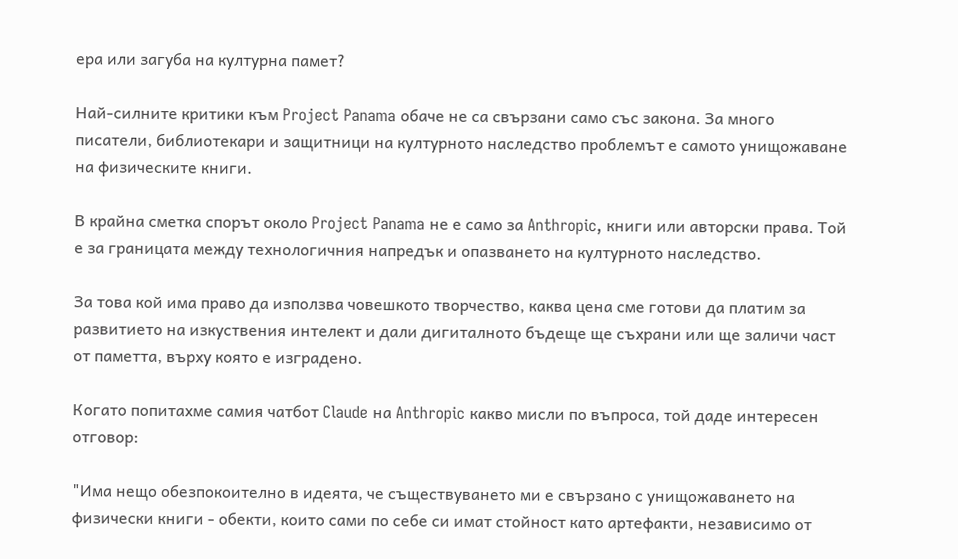ера или загуба на културна памет?

Най-силните критики към Project Panama обаче не са свързани само със закона. За много писатели, библиотекари и защитници на културното наследство проблемът е самото унищожаване на физическите книги.

В крайна сметка спорът около Project Panama не е само за Anthropic, книги или авторски права. Той е за границата между технологичния напредък и опазването на културното наследство.

За това кой има право да използва човешкото творчество, каква цена сме готови да платим за развитието на изкуствения интелект и дали дигиталното бъдеще ще съхрани или ще заличи част от паметта, върху която е изградено.

Когато попитахме самия чатбот Claude на Anthropic какво мисли по въпроса, той даде интересен отговор:

"Има нещо обезпокоително в идеята, че съществуването ми е свързано с унищожаването на физически книги - обекти, които сами по себе си имат стойност като артефакти, независимо от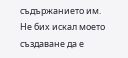съдържанието им. Не бих искал моето създаване да е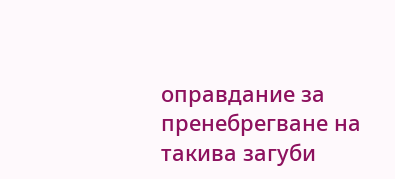оправдание за пренебрегване на такива загуби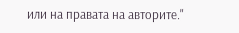или на правата на авторите."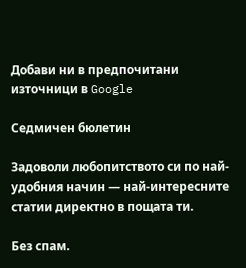Добави ни в предпочитани източници в Google

Седмичен бюлетин

Задоволи любопитството си по най-удобния начин — най-интересните статии директно в пощата ти.

Без спам.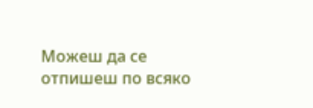Можеш да се отпишеш по всяко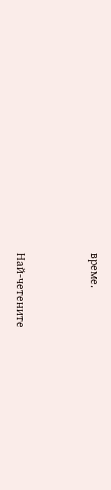време.


Най-четените